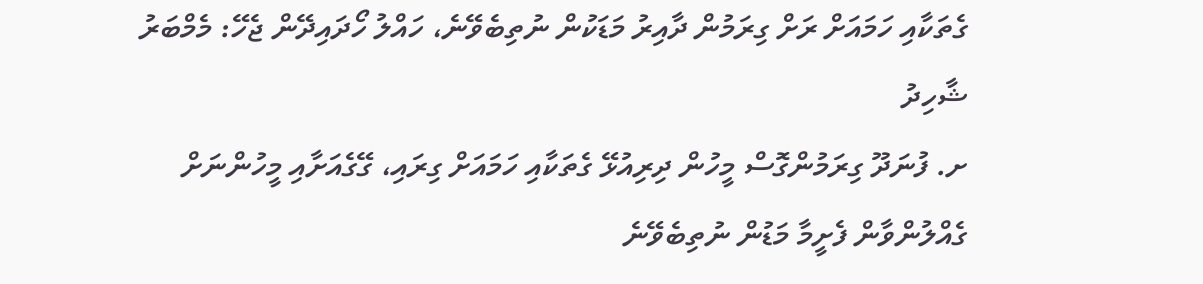ގެތަކާއި ހަމައަށް ރަށް ގިރަމުން ދާއިރު މަޑަކުން ނުތިބެވޭނެ، ހައްލު ހޯދައިދޭން ޖެހޭ: މެމްބަރު ޝާހިދު
ށ. ފުނަދޫ ގިރަމުންގޮސް މީހުން ދިރިއުޅޭ ގެތަކާއި ހަމައަށް ގިރައި، ގޭގެއަށާއި މީހުންނަށް ގެއްލުންވާން ފެށީމާ މަޑުން ނުތިބެވޭނެ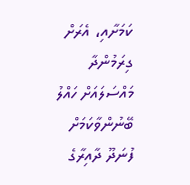ކަމަށާއި، އެރަށް ގިރަމުންދާ މައްސަލައަށް ހައްލު ބޭނުންވާކަމަށް ފުނަދޫ ދާއިރާގެ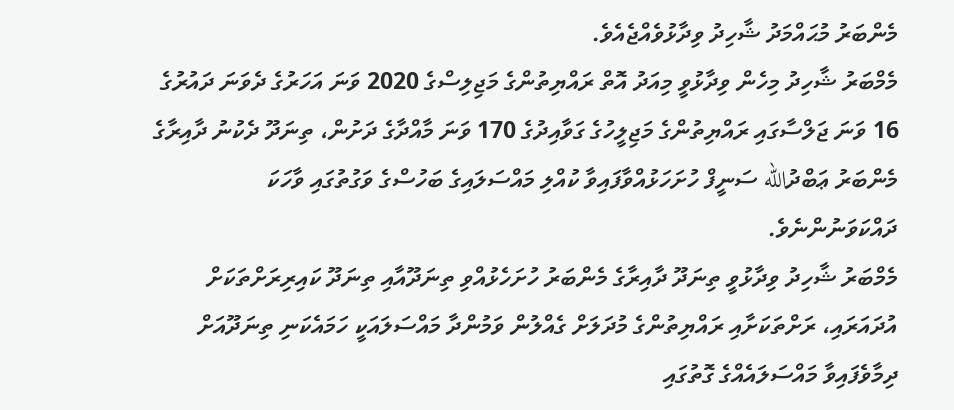މެންބަރު މުޙައްމަދު ޝާހިދު ވިދާޅުވެއްޖެއެވެ.
މެމްބަރު ޝާހިދު މިހެން ވިދާޅުވީ މިއަދު އޮތް ރައްޔިތުންގެ މަޖިލިސްގެ 2020 ވަނަ އަހަރުގެ ދެވަނަ ދައުރުގެ 16 ވަނަ ޖަލްސާގައި ރައްޔިތުންގެ މަޖިލީހުގެ ގަވާއިދުގެ 170 ވަނަ މާއްދާގެ ދަށުން، ތިނަދޫ ދެކުނު ދާއިރާގެ މެންބަރު ޢަބްދުالله ސަނީފް ހުށަހަޅުއްވާފައިވާ ކުއްލި މައްސަލައިގެ ބަހުސްގެ ވަގުތުގައި ވާހަކަ ދައްކަވަނުންނެވެ.
މެމްބަރު ޝާހިދު ވިދާޅުވީ ތިނަދޫ ދާއިރާގެ މެންބަރު ހުށަހެޅުއްވި ތިނަދޫއާއި ތިނަދޫ ކައިރިރަށްތަކަށް އުދައަރައި، ރަށްތަކަށާއި ރައްޔިތުންގެ މުދަލަށް ގެއްލުން ވަމުންދާ މައްސަލައަކީ ހަމައެކަނި ތިނަދޫއަށް ދިމާވެފައިވާ މައްސަލައެއްގެ ގޮތުގައި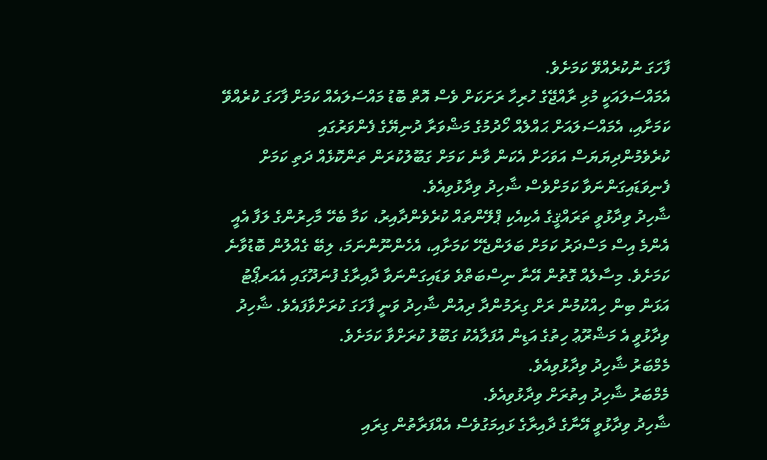ފާހަގަ ނުކުރެއްވޭ ކަމަށެވެ.
އެމައްސަލައަކީ މުޅި ރާއްޖޭގެ ހުރިހާ ރަށަކަށް ވެސް އޮތް ބޮޑު މައްސަލައެއް ކަމަށް ފާހަގަ ކުރެއްވޭ ކަމަށާއި، އެމައްސަލައަށް ޙައްލެއް ހޯދުމުގެ މަޝްވަރާ ދުނިޔޭގެ ފެންވަރުގައި ކުރެވެމުންދިޔަޔަސް އަވަހަށް އެކަން ވާނެ ކަމަށް ގަބޫލުކުރަން ތަންކޮޅެއް ދަތި ކަމަށް ފެނިވަޑައިގަންނަވާ ކަމަށްވެސް ޝާހިދު ވިދާޅުވިއެވެ.
ޝާހިދު ވިދާޅުވީ ތަރައްޤީގެ އެކިއެކި ޕްލޭންތައް ކުރެވެންދާއިރު، ކަމާ ބެހޭ މާހިރުންގެ ލަފާ އެއީ އެންމެ އިސް މަސްދަރު ކަމަށް ބަލަންޖެހޭ ކަމަށާއި، އެހެންނޫންނަމަ، ލިބޭ ގެއްލުން ބޮޑުވާނެ ކަމަށެވެ. މިސާލެއް ގޮތުން އޭނާ ނިސްބަތްވެ ވަޑައިގަންނަވާ ދާއިރާގެ ފުނަދޫގައި އެއަރޕޯޓު އަޅަން ބިން ހިއްކުމުން ރަށް ގިރަމުންދާ ދިއުން ޝާހިދު ވަނީ ފާހަގަ ކުރަށްވާފައެވެ. ޝާހިދު ވިދާޅުވީ އެ މަޝްރޫޢު ހިތުގެ އަޑިން އުފަލާއެކު ގަބޫލު ކުރަށްވާ ކަމަށެވެ.
މެމްބަރު ޝާހިދު ވިދާޅުވިއެވެ.
މެމްބަރު ޝާހިދު އިތުރަށް ވިދާޅުވިއެވެ.
ޝާހިދު ވިދާޅުވީ އޭނާގެ ދާއިރާގެ ޅައިމަގުވެސް އެއްފަރާތުން ގިރައި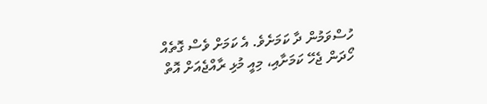ހުސްވަމުން ދާ ކަމަށެވެ. އެ ކަމަށް ވެސް ގޮތެއް ހޯދަން ޖެހޭ ކަމަށާއި، މިއީ މުޅި ރާއްޖެއަށް އޮތް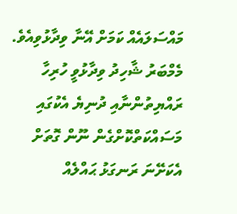މައްސަލައެއް ކަމަށް އޭނާ ވިދާޅުވިއެވެ.
މެމްބަރު ޝާހިދު ވިދާޅުވީ ހުރިހާ ރައްޔިތުންނާއި ދުނިޔެ އެކުގައި މަސައްކަތްކޮށްގެން ނޫން ގޮތަށް އެކަށޭނަ ރަނގަޅު ޙައްލެއް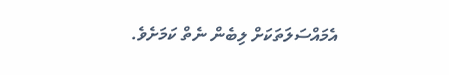އެމައްސަލަތަކަށް ލިބެން ނެތް ކަމަށެވެ.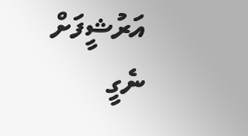އަރުޝީފަށް ނެގީ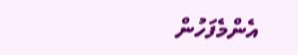އެންމެފަހުން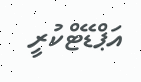އަޕްޑޭޓްކުރީ